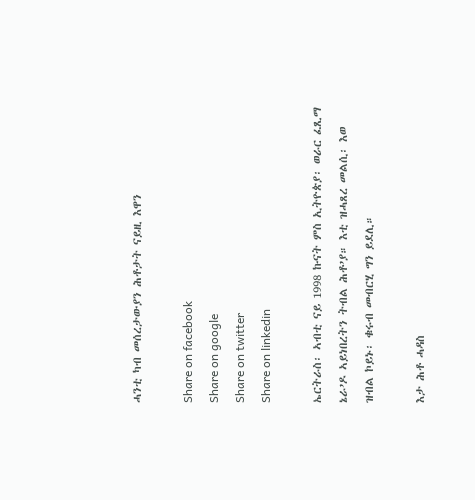ሓንቲ ካብ መሰረታውያን ሕቶታት ናይዚ እዋን

Share on facebook
Share on google
Share on twitter
Share on linkedin

ኤርትራስ፡ ኣብቲ ናይ 1998 ኩናት ምስ ኢትዮጵያ፡ ወራር ፈጺማ ኔራ’ዶ ኣይነበረትን ትብል ሕቶ’ያ። እቲ ዝሓጸረ መልሲ፡ እወ ዝብል ኮይኑ፡ ቁሩብ መብርሂ ግን ይደሊ።

እታ ሕቶ ሓዳስ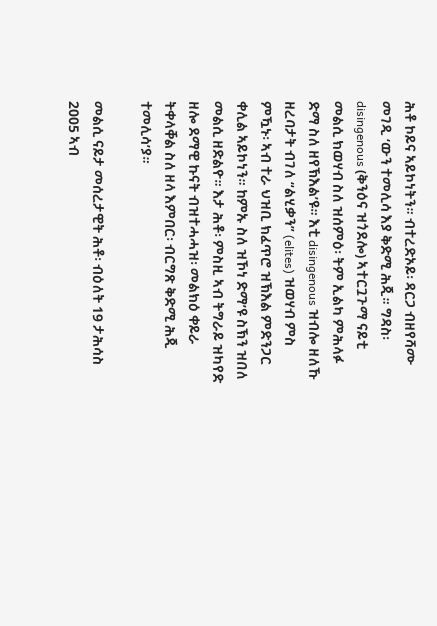ሕቶ ኮይና ኣይኮነትን። ብተረድኦይ፡ ዳርጋ ብዘየሻሙ መገዲ ‘ውን ተመሊሳ እያ ቅድሚ ሕጂ። ግዳስ፡ disingenous (ቅንዕና ዝጎደሎ) ኣተርጓጉማ ናይቲ መልሲ ክወሃብ ስለ ዝሰምዕ፡ ትም ኢልካ ምሕላፉ ድማ ስለ ዘየኽእል’ዩ። እቲ disingenous ዝብሎ ዘለኹ ዘረባታት ብገለ “ልሂቃን” (elites) ዝወሃብ ምስ ምዃኑ፡ ኣብ ተራ ህዝቢ ክፈጥሮ ዝኽእል ምድንጋር ቀሊል ኣይኮነን። ከምኡ ስለ ዝኾነ ድማ’ዩ ስኽን ዝበለ መልሲ ዘድልዮ። እታ ሕቶ፡ ምስዚ ኣብ ትግራይ ዝካየድ ዘሎ ደማዊ ኩናት ብዝተሓሓዝ፡ መልክዕ ቀይራ ትቀላቐል ስለ ዘላ እምበር፡ ብርግጽ ቅድሚ ሕጂ ተመሊሳ’ያ።

መልሲ ናይታ መሰረታዊት ሕቶ፡ ብዕለት 19 ታሕሳስ 2005 ኣብ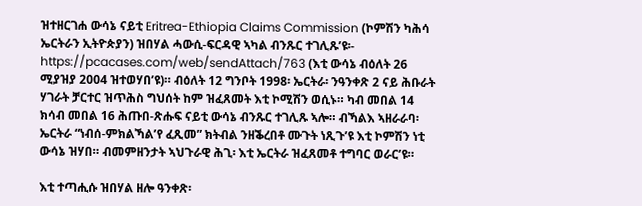ዝተዘርገሐ ውሳኔ ናይቲ Eritrea-Ethiopia Claims Commission (ኮምሽን ካሕሳ ኤርትራን ኢትዮጵያን) ዝበሃል ሓውሲ-ፍርዳዊ ኣካል ብንጹር ተገሊጹ’ዩ፡- https://pcacases.com/web/sendAttach/763 (እቲ ውሳኔ ብዕለት 26 ሚያዝያ 2004 ዝተወሃበ’ዩ)። ብዕለት 12 ግንቦት 1998፡ ኤርትራ፡ ንዓንቀጽ 2 ናይ ሕቡራት ሃገራት ቻርተር ዝጥሕስ ግህሰት ከም ዝፈጸመት እቲ ኮሚሽን ወሲኑ። ካብ መበል 14 ክሳብ መበል 16 ሕጡበ-ጽሑፍ ናይቲ ውሳኔ ብንጹር ተገሊጹ ኣሎ። ብኻልእ ኣዘራራባ፡ ኤርትራ “ነብሰ-ምክልኻል’የ ፈጺመ” ክትብል ንዘቕረበቶ ሙጉት ነጺጉ’ዩ እቲ ኮምሽን ነቲ ውሳኔ ዝሃበ። ብመምዘንታት ኣህጉራዊ ሕጊ፡ እቲ ኤርትራ ዝፈጸመቶ ተግባር ወራር’ዩ።

እቲ ተጣሒሱ ዝበሃል ዘሎ ዓንቀጽ፡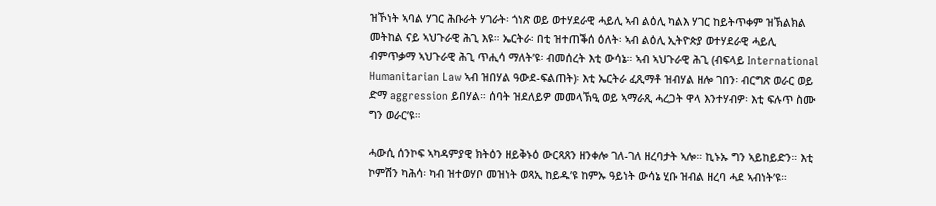ዝኾነት ኣባል ሃገር ሕቡራት ሃገራት፡ ጎነጽ ወይ ወተሃደራዊ ሓይሊ ኣብ ልዕሊ ካልእ ሃገር ከይትጥቀም ዝኽልክል መትከል ናይ ኣህጉራዊ ሕጊ እዩ። ኤርትራ፡ በቲ ዝተጠቕሰ ዕለት፡ ኣብ ልዕሊ ኢትዮጵያ ወተሃደራዊ ሓይሊ ብምጥቃማ ኣህጉራዊ ሕጊ ጥሒሳ ማለት’ዩ፡ ብመሰረት እቲ ውሳኔ። ኣብ ኣህጉራዊ ሕጊ (ብፍላይ International Humanitarian Law ኣብ ዝበሃል ዓውደ-ፍልጠት)፡ እቲ ኤርትራ ፈጺማቶ ዝብሃል ዘሎ ገበን፡ ብርግጽ ወራር ወይ ድማ aggression ይበሃል። ሰባት ዝደለይዎ መመላኽዒ ወይ ኣማራጺ ሓረጋት ዋላ እንተሃብዎ፡ እቲ ፍሉጥ ስሙ ግን ወራር’ዩ።

ሓውሲ ሰንኮፍ ኣካዳምያዊ ክትዕን ዘይቅኑዕ ውርጻጸን ዘንቀሎ ገለ-ገለ ዘረባታት ኣሎ። ኪኑኡ ግን ኣይከይድን። እቲ ኮምሽን ካሕሳ፡ ካብ ዝተወሃቦ መዝነት ወጻኢ ከይዱ’ዩ ከምኡ ዓይነት ውሳኔ ሂቡ ዝብል ዘረባ ሓደ ኣብነት’ዩ።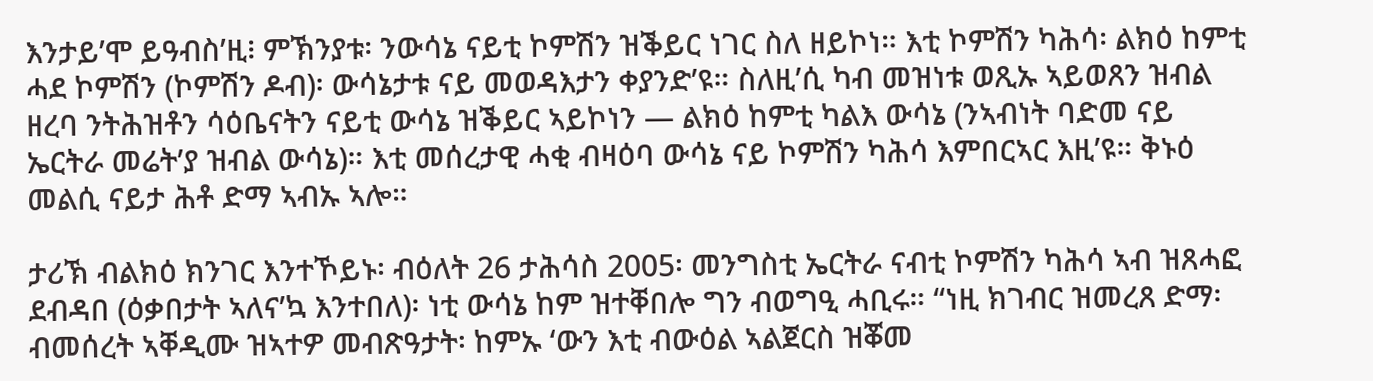እንታይ’ሞ ይዓብስ’ዚ፧ ምኽንያቱ፡ ንውሳኔ ናይቲ ኮምሽን ዝቕይር ነገር ስለ ዘይኮነ። እቲ ኮምሽን ካሕሳ፡ ልክዕ ከምቲ ሓደ ኮምሽን (ኮምሽን ዶብ)፡ ውሳኔታቱ ናይ መወዳእታን ቀያንድ’ዩ። ስለዚ’ሲ ካብ መዝነቱ ወጺኡ ኣይወጸን ዝብል ዘረባ ንትሕዝቶን ሳዕቤናትን ናይቲ ውሳኔ ዝቕይር ኣይኮነን — ልክዕ ከምቲ ካልእ ውሳኔ (ንኣብነት ባድመ ናይ ኤርትራ መሬት’ያ ዝብል ውሳኔ)። እቲ መሰረታዊ ሓቂ ብዛዕባ ውሳኔ ናይ ኮምሽን ካሕሳ እምበርኣር እዚ’ዩ። ቅኑዕ መልሲ ናይታ ሕቶ ድማ ኣብኡ ኣሎ።

ታሪኽ ብልክዕ ክንገር እንተኾይኑ፡ ብዕለት 26 ታሕሳስ 2005፡ መንግስቲ ኤርትራ ናብቲ ኮምሽን ካሕሳ ኣብ ዝጸሓፎ ደብዳበ (ዕቃበታት ኣለና’ኳ እንተበለ)፡ ነቲ ውሳኔ ከም ዝተቐበሎ ግን ብወግዒ ሓቢሩ። “ነዚ ክገብር ዝመረጸ ድማ፡ ብመሰረት ኣቐዲሙ ዝኣተዎ መብጽዓታት፡ ከምኡ ‘ውን እቲ ብውዕል ኣልጀርስ ዝቖመ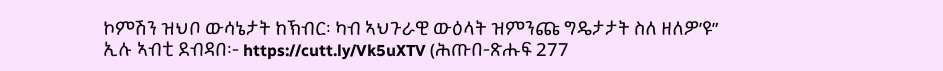ኮምሽን ዝህቦ ውሳኔታት ከኽብር፡ ካብ ኣህጉራዊ ውዕላት ዝምንጩ ግዴታታት ስለ ዘለዎ’ዩ” ኢሉ ኣብቲ ደብዳበ፡- https://cutt.ly/Vk5uXTV (ሕጡበ-ጽሑፍ 277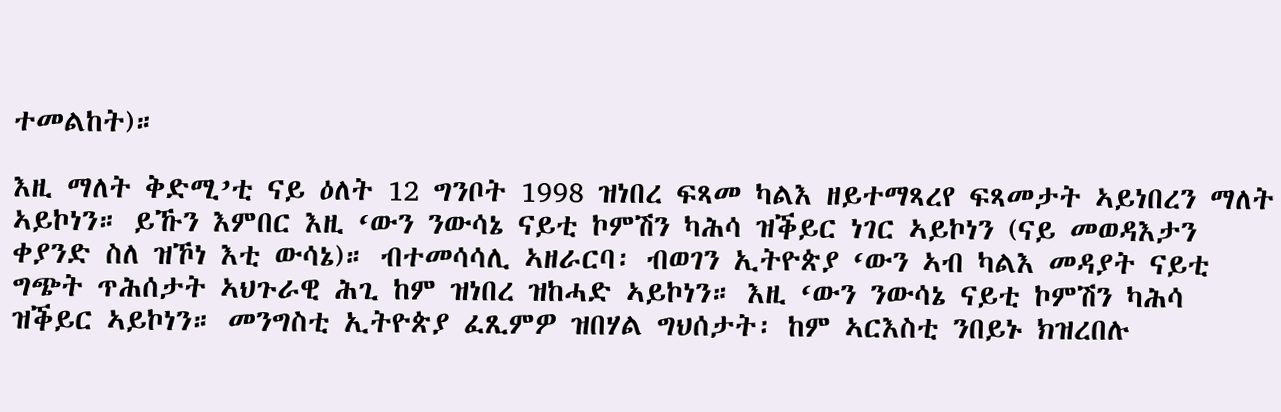ተመልከት)።

እዚ ማለት ቅድሚ’ቲ ናይ ዕለት 12 ግንቦት 1998 ዝነበረ ፍጻመ ካልእ ዘይተማጻረየ ፍጻመታት ኣይነበረን ማለት ኣይኮነን። ይኹን እምበር እዚ ‘ውን ንውሳኔ ናይቲ ኮምሽን ካሕሳ ዝቕይር ነገር ኣይኮነን (ናይ መወዳእታን ቀያንድ ስለ ዝኾነ እቲ ውሳኔ)። ብተመሳሳሊ ኣዘራርባ፡ ብወገን ኢትዮጵያ ‘ውን ኣብ ካልእ መዳያት ናይቲ ግጭት ጥሕሰታት ኣህጉራዊ ሕጊ ከም ዝነበረ ዝከሓድ ኣይኮነን። እዚ ‘ውን ንውሳኔ ናይቲ ኮምሽን ካሕሳ ዝቕይር ኣይኮነን። መንግስቲ ኢትዮጵያ ፈጺምዎ ዝበሃል ግህሰታት፡ ከም ኣርእስቲ ንበይኑ ክዝረበሉ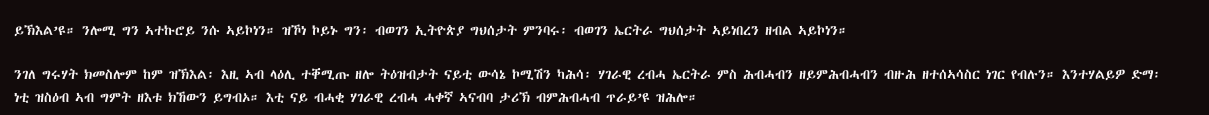ይኽእል’ዩ። ንሎሚ ግን ኣተኩሮይ ንሱ ኣይኮነን። ዝኾነ ኮይኑ ግን፡ ብወገን ኢትዮጵያ ግህሰታት ምንባሩ፡ ብወገን ኤርትራ ግህሰታት ኣይነበረን ዘብል ኣይኮነን።

ንገለ ግሩሃት ክመስሎም ከም ዝኽእል፡ እዚ ኣብ ላዕሊ ተቐሚጡ ዘሎ ትዕዝብታት ናይቲ ውሳኔ ኮሚሽን ካሕሳ፡ ሃገራዊ ረብሓ ኤርትራ ምስ ሕብሓብን ዘይምሕብሓብን ብዙሕ ዘተሰኣሳስር ነገር የብሉን። እንተሃልይዎ ድማ፡ ነቲ ዝስዕብ ኣብ ግምት ዘእቱ ክኸውን ይግብኦ። እቲ ናይ ብሓቂ ሃገራዊ ረብሓ ሓቀኛ ኣናብባ ታሪኽ ብምሕብሓብ ጥራይ’ዩ ዝሕሎ።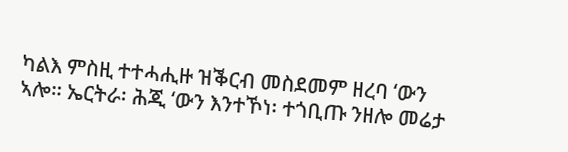ካልእ ምስዚ ተተሓሒዙ ዝቕርብ መስደመም ዘረባ ‘ውን ኣሎ። ኤርትራ፡ ሕጂ ‘ውን እንተኾነ፡ ተጎቢጡ ንዘሎ መሬታ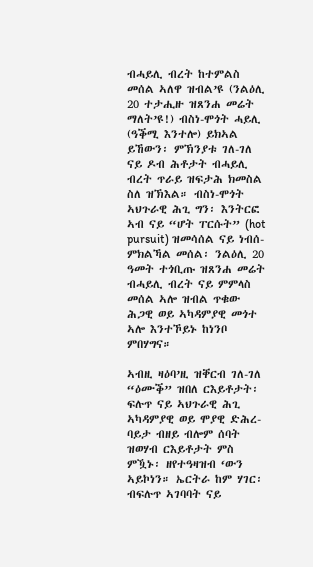ብሓይሊ ብረት ከተምልስ መሰል ኣለዋ ዝብል’ዩ (ንልዕሊ 20 ተታሒዙ ዝጸንሐ መሬት ማለት’ዩ!) ብስነ-ሞጎት ሓይሊ (ዓቕሚ እንተሎ) ይክኣል ይኸውን፡ ምኽንያቱ ገለ-ገለ ናይ ዶብ ሕቶታት ብሓይሊ ብረት ጥራይ ዝፍታሕ ክመስል ስለ ዝኽእል። ብስነ-ሞጎት ኣህጉራዊ ሕጊ ግን፡ እንትርፎ ኣብ ናይ “ሆት ፐርሱት” (hot pursuit) ዝመሳሰል ናይ ነብሰ-ምክልኻል መሰል፡ ንልዕሊ 20 ዓመት ተጎቢጡ ዝጸንሐ መሬት ብሓይሊ ብረት ናይ ምምላስ መሰል ኣሎ ዝብል ጥቁው ሕጋዊ ወይ ኣካዳምያዊ መጎተ ኣሎ እንተኾይኑ ከነንቦ ምበሃግና።

ኣብዚ ዛዕባ’ዚ ዝቐርብ ገለ-ገለ “ዕሙቕ” ዝበለ ርእይቶታት፡ ፍሉጥ ናይ ኣህጉራዊ ሕጊ ኣካዳምያዊ ወይ ሞያዊ ድሕረ-ባይታ ብዘይ ብሎም ሰባት ዝወሃብ ርእይቶታት ምስ ምዃኑ፡ ዘየተዓዛዝብ ‘ውን ኣይኮነን። ኤርትራ ከም ሃገር፡ ብፍሉጥ ኣገባባት ናይ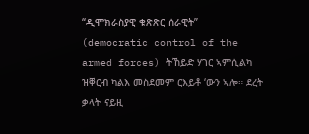“ዲሞክራስያዊ ቁጽጽር ሰራዊት” (democratic control of the armed forces) ትኸይድ ሃገር ኣምሲልካ ዝቐርብ ካልእ መስደመም ርእይቶ ‘ውን ኣሎ። ደረት ቃላት ናይዚ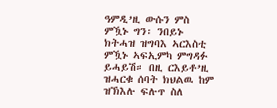ዓምዲ’ዚ ውሱን ምስ ምዃኑ ግን፡ ንበይኑ ክትሓዝ ዝግባእ ኣርእስቲ ምዃኑ ኣፍኢምካ ምግዳፉ ይሓይሽ። በዚ ርእይቶ’ዚ ዝሓርቁ ሰባት ክህልዉ ከም ዝኽእሉ ፍሉጥ ስለ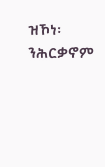ዝኾነ፡ ንሕርቃኖም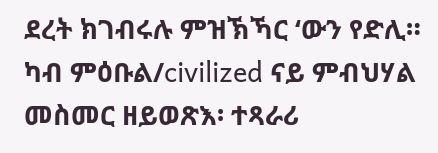ደረት ክገብሩሉ ምዝኽኻር ‘ውን የድሊ። ካብ ምዕቡል/civilized ናይ ምብህሃል መስመር ዘይወጽእ፡ ተጻራሪ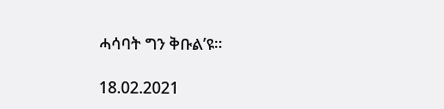ሓሳባት ግን ቅቡል’ዩ።

18.02.2021